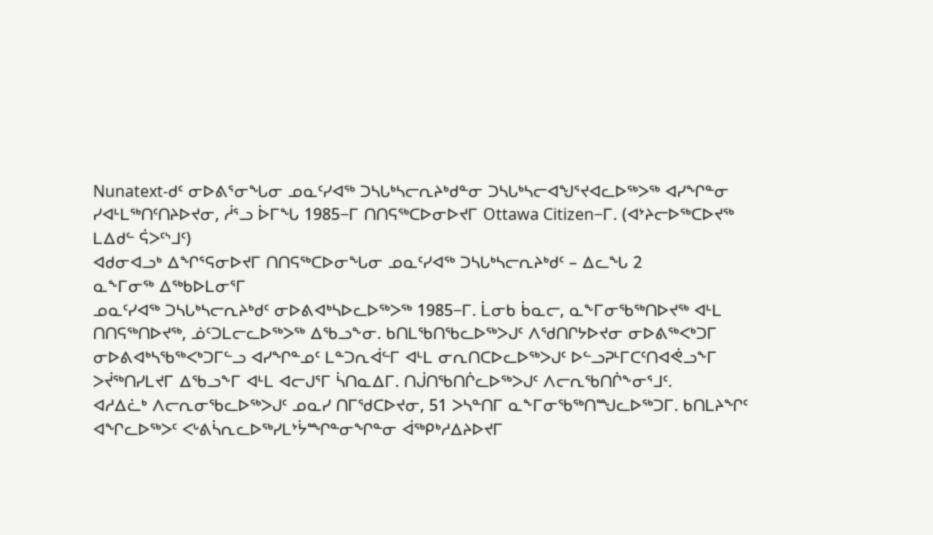Nunatext-ᑯᑦ ᓂᐅᕕᕐᓂᖓᓂ ᓄᓇᑦᓯᐊᖅ ᑐᓴᒐᒃᓴᓕᕆᔨᒃᑯᓐᓂ ᑐᓴᒐᒃᓴᓕᐊᖑᕐᔪᐊᓚᐅᖅᐳᖅ ᐊᓯᖏᓐᓂ ᓯᐊᒻᒪᖅᑎᑦᑎᔨᐅᔪᓂ, ᓲᕐᓗ ᐆᒥᖓ 1985−ᒥ ᑎᑎᕋᖅᑕᐅᓂᐅᔪᒥ Ottawa Citizen−ᒥ. (ᐊᔾᔨᓕᐅᖅᑕᐅᔪᖅ ᒪᐃᑯᓪ ᕌᐳᑦᔅᒧᑦ)
ᐊᑯᓂᐊᓗᒃ ᐃᖏᕐᕋᓂᐅᔪᒥ ᑎᑎᕋᖅᑕᐅᓂᖓᓂ ᓄᓇᑦᓯᐊᖅ ᑐᓴᒐᒃᓴᓕᕆᔨᒃᑯᑦ – ᐃᓚᖓ 2
ᓇᖕᒥᓂᖅ ᐃᖅᑲᐅᒪᓂᕐᒥ
ᓄᓇᑦᓯᐊᖅ ᑐᓴᒐᒃᓴᓕᕆᔨᒃᑯᑦ ᓂᐅᕕᐊᒃᓴᐅᓚᐅᖅᐳᖅ 1985−ᒥ. ᒫᓂᑲ ᑳᓇᓕ, ᓇᖕᒥᓂᖃᖅᑎᐅᔪᖅ ᐊᒻᒪ ᑎᑎᕋᖅᑎᐅᔪᖅ, ᓅᑦᑐᒪᓕᓚᐅᖅᐳᖅ ᐃᖃᓗᖕᓂ. ᑲᑎᒪᖃᑎᖃᓚᐅᖅᐳᒍᑦ ᐱᖁᑎᒋᔭᐅᔪᓂ ᓂᐅᕕᖅᐸᒃᑐᒥ ᓂᐅᕕᐊᒃᓴᖃᖅᐸᒃᑐᒥᓪᓗ ᐊᓯᖏᓐᓄᑦ ᒪᓐᑐᕆᐋᓪᒥ ᐊᒻᒪ ᓂᕆᑎᑕᐅᓚᐅᖅᐳᒍᑦ ᐅᓪᓗᕈᒻᒥᑕᑦᑎᐊᕚᓗᖕᒥ ᐳᔫᖅᑎᓯᒪᔪᒥ ᐃᖃᓗᖕᒥ ᐊᒻᒪ ᐊᓕᒍᕐᒥ ᓵᑎᓇᐃᒥ. ᑎᒎᑎᖃᑎᒌᓚᐅᖅᐳᒍᑦ ᐱᓕᕆᖃᑎᒌᖕᓂᕐᒧᑦ.
ᐊᓱᐃᓛᒃ ᐱᓕᕆᓂᖃᓚᐅᖅᐳᒍᑦ ᓄᓇᓯ ᑎᒥᖁᑕᐅᔪᓂ, 51 ᐳᓴᓐᑎᒥ ᓇᖕᒥᓂᖃᖅᑎᙳᓚᐅᖅᑐᒥ. ᑲᑎᒪᔨᖏᑦ ᐊᖏᓚᐅᖅᐳᑦ ᐸᒡᕕᓵᕆᓚᐅᖅᓯᒪᔾᔮᙱᓐᓂᖏᓐᓂ ᐋᖅᑭᒃᓱᐃᔨᐅᔪᒥ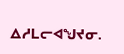ᐃᓱᒪᓕᐊᖑᔪᓂ.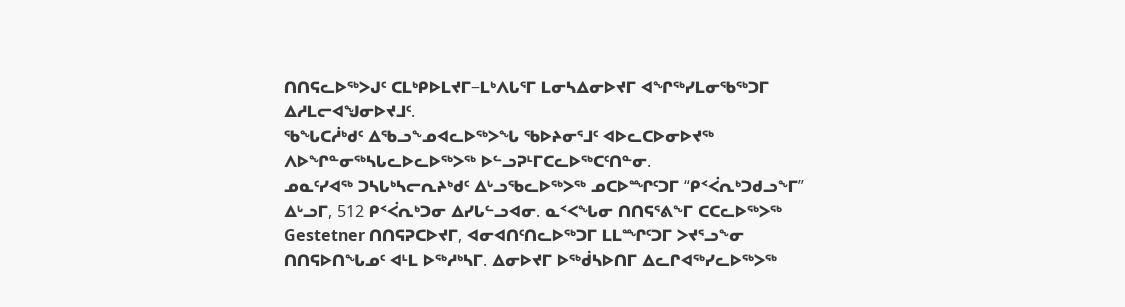ᑎᑎᕋᓚᐅᖅᐳᒍᑦ ᑕᒪᒃᑭᐅᒪᔪᒥ−ᒪᒃᐱᒐᕐᒥ ᒪᓂᓴᐃᓂᐅᔪᒥ ᐊᖏᖅᓯᒪᓂᖃᖅᑐᒥ ᐃᓱᒪᓕᐊᖑᓂᐅᔪᒧᑦ.
ᖃᖓᑕᓲᒃᑯᑦ ᐃᖃᓗᖕᓄᐊᓚᐅᖅᐳᖓ ᖃᐅᔨᓂᕐᒧᑦ ᐊᐅᓚᑕᐅᓂᐅᔪᖅ ᐱᐅᖏᓐᓂᖅᓴᒐᓚᐅᓚᐅᖅᐳᖅ ᐅᓪᓗᕈᒻᒥᑕᓚᐅᖅᑕᑦᑎᓐᓂ.
ᓄᓇᑦᓯᐊᖅ ᑐᓴᒐᒃᓴᓕᕆᔨᒃᑯᑦ ᐃᒡᓗᖃᓚᐅᖅᐳᖅ ᓄᑕᐅᙱᑦᑐᒥ “ᑭᑉᐹᕆᒃᑐᑯᓗᖕᒥ” ᐃᒡᓗᒥ, 512 ᑭᑉᐹᕆᒃᑐᓂ ᐃᓯᒐᓪᓗᐊᓂ. ᓇᑉᐸᖓᓂ ᑎᑎᕋᕐᕕᖕᒥ ᑕᑕᓚᐅᖅᐳᖅ Gestetner ᑎᑎᕋᕈᑕᐅᔪᒥ, ᐊᓂᐊᑎᑦᑎᓚᐅᖅᑐᒥ ᒪᒪᙱᑦᑐᒥ ᐳᔪᕐᓗᖕᓂ ᑎᑎᕋᐅᑎᖓᓄᑦ ᐊᒻᒪ ᐅᖅᓱᒃᓴᒥ. ᐃᓂᐅᔪᒥ ᐅᖅᑰᓴᐅᑎᒥ ᐃᓚᒋᐊᖅᓯᓚᐅᖅᐳᖅ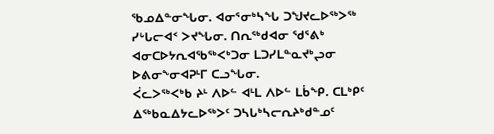ᖃᓄᐃᓐᓂᖓᓂ. ᐊᓂᕐᓂᒃᓴᖓ ᑐᖑᔪᓚᐅᖅᐳᖅ ᓯᒡᒐᓕᐊᑉ ᐳᔪᖓᓂ. ᑎᕆᖅᑯᐊᓂ ᖁᕐᕕᒃ ᐊᓂᑕᐅᔭᕆᐊᖃᖅᐸᒃᑐᓂ ᒪᑐᓯᒪᓐᓇᔪᒃᖢᓂ ᐅᕕᓂᖕᓂᐊᕈᒻᒥ ᑕᓗᖓᓂ.
ᐹᓚᐳᖅᐸᒃᑲ ᔨᒻ ᐱᐅᓪ ᐊᒻᒪ ᐱᐅᓪ ᒪᑳᖕᑭ. ᑕᒪᒃᑭᑦ ᐃᖅᑲᓇᐃᔭᓚᐅᖅᐳᑦ ᑐᓴᒐᒃᓴᓕᕆᔨᒃᑯᓐᓄᑦ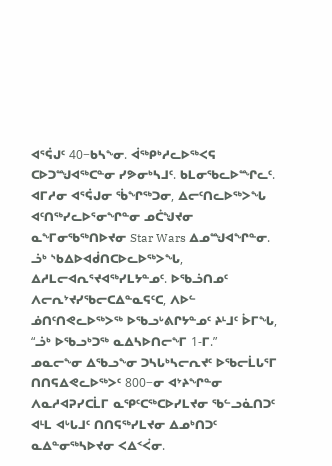ᐊᕐᕌᒍᑦ 40−ᑲᓴᖕᓂ. ᐋᖅᑭᒃᓱᓚᐅᖅᐸᕋ ᑕᐅᑐᙳᐊᖅᑕᓐᓂ ᓯᕗᓂᒃᓴᒧᑦ. ᑲᒪᓂᖃᓚᐅᙱᓚᑦ. ᐊᒥᓱᓂ ᐊᕐᕌᒍᓂ ᖄᖏᖅᑐᓂ, ᐃᓕᑦᑎᓚᐅᖅᐳᖓ ᐊᑦᑎᖅᓯᓚᐅᕐᓂᖏᓐᓂ ᓄᑖᖑᔪᓂ ᓇᖕᒥᓂᖃᖅᑎᐅᔪᓂ Star Wars ᐃᓄᙳᐊᖏᓐᓂ. ᓘᒃ ᔅᑲᐃᐅᐊᑰᑎᑕᐅᓚᐅᖅᐳᖓ, ᐃᓱᒪᓕᐊᕆᕐᔪᐊᖅᓯᒪᔭᓐᓄᑦ. ᐅᖃᓘᑎᓄᑦ ᐱᓕᕆᔾᔪᓯᖃᓕᑕᐃᓐᓇᕋᑦᑕ, ᐱᐅᓪ ᓅᑎᑦᑎᕙᓚᐅᖅᐳᖅ ᐅᖃᓗᒡᕕᒋᔭᓐᓄᑦ ᔨᒻᒧᑦ ᐆᒥᖓ, “ᓘᒃ ᐅᖃᓗᒃᑐᖅ ᓇᐃᓴᐅᑎᓕᖕᒥ 1-ᒥ.”
ᓄᓇᓕᖕᓂ ᐃᖃᓗᖕᓂ ᑐᓴᒐᒃᓴᓕᕆᔪᑦ ᐅᖃᓕᒫᒐᕐᒥ ᑎᑎᕋᐃᕙᓚᐅᖅᐳᑦ 800−ᓂ ᐊᔾᔨᖏᓐᓂ ᐱᓇᓱᐊᕈᓯᑕᒫᒥ ᓇᕿᑦᑕᖅᑕᐅᓯᒪᔪᓂ ᖃᓪᓗᓈᑎᑐᑦ ᐊᒻᒪ ᐊᒡᒐᒧᑦ ᑎᑎᕋᖅᓯᒪᔪᓂ ᐃᓄᒃᑎᑐᑦ ᓇᐃᓐᓂᖅᓴᐅᔪᓂ ᐸᐃᑉᐹᓂ.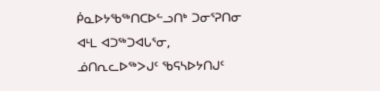ᑮᓇᐅᔭᖃᖅᑎᑕᐅᓪᓗᑎᒃ ᑐᓂᕐᕈᑎᓂ ᐊᒻᒪ ᐊᑐᖅᑐᐊᒐᕐᓂ, ᓅᑎᕆᓚᐅᖅᐳᒍᑦ ᖃᕋᓴᐅᔭᑎᒍᑦ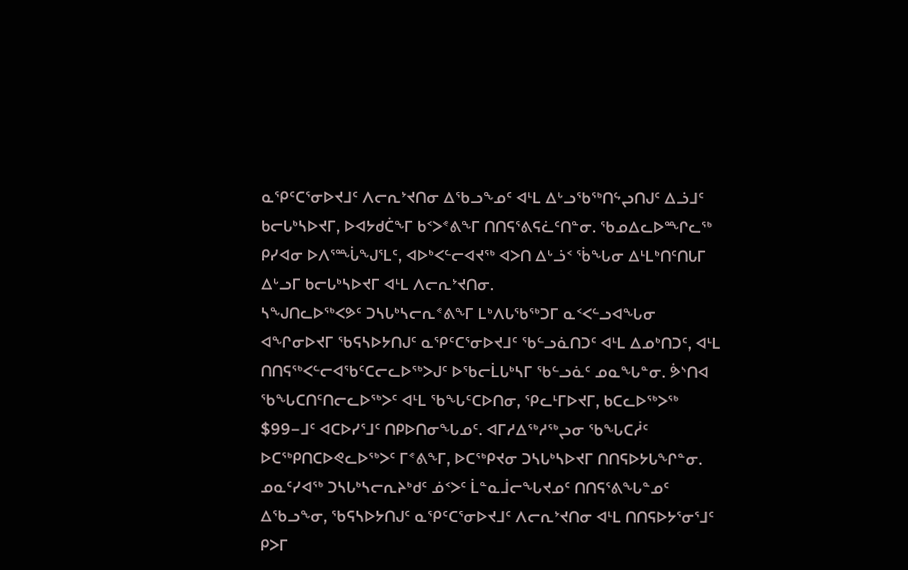ᓇᕿᑦᑕᕐᓂᐅᔪᒧᑦ ᐱᓕᕆᔾᔪᑎᓂ ᐃᖃᓗᖕᓄᑦ ᐊᒻᒪ ᐃᒡᓗᖃᖅᑎᖦᖢᑎᒍᑦ ᐃᓘᒧᑦ ᑲᓕᒐᒃᓴᐅᔪᒥ, ᐅᐊᔭᑯᑖᖕᒥ ᑲᑉᐳᕝᕕᖕᒥ ᑎᑎᕋᕐᕕᕋᓛᑦᑎᓐᓂ. ᖃᓄᐃᓚᐅᙱᓚᖅ ᑭᓯᐊᓂ ᐅᐱᕐᙶᖑᕐᒪᑦ, ᐊᐅᒃᐸᓪᓕᐊᔪᖅ ᐊᐳᑎ ᐃᒡᓘᑉ ᖄᖓᓂ ᐃᒻᒪᒃᑎᑦᑎᒐᒥ ᐃᒡᓗᒥ ᑲᓕᒐᒃᓴᐅᔪᒥ ᐊᒻᒪ ᐱᓕᕆᔾᔪᑎᓂ.
ᓴᖑᑎᓚᐅᖅᐸᕗᑦ ᑐᓴᒐᒃᓴᓕᕆᕝᕕᖕᒥ ᒪᒃᐱᒐᖃᖅᑐᒥ ᓇᑉᐸᓪᓗᐊᖓᓂ ᐊᖏᓂᐅᔪᒥ ᖃᕋᓴᐅᔭᑎᒍᑦ ᓇᕿᑦᑕᕐᓂᐅᔪᒧᑦ ᖃᓪᓗᓈᑎᑐᑦ ᐊᒻᒪ ᐃᓄᒃᑎᑐᑦ, ᐊᒻᒪ ᑎᑎᕋᖅᐸᓪᓕᐊᖃᑦᑕᓕᓚᐅᖅᐳᒍᑦ ᐅᖃᓕᒫᒐᒃᓴᒥ ᖃᓪᓗᓈᑦ ᓄᓇᖓᓐᓂ. ᕘᔅᑎᐊ ᖃᖓᑕᑎᑦᑎᓕᓚᐅᖅᐳᑦ ᐊᒻᒪ ᖃᖓᑦᑕᐅᑎᓂ, ᕿᓚᒻᒥᐅᔪᒥ, ᑲᑕᓚᐅᖅᐳᖅ $99−ᒧᑦ ᐊᑕᐅᓯᕐᒧᑦ ᑎᑭᐅᑎᓂᖓᓄᑦ. ᐊᒥᓱᐃᖅᓱᖅᖢᓂ ᖃᖓᑕᓲᑦ ᐅᑕᖅᑭᑎᑕᐅᕙᓚᐅᖅᐳᑦ ᒥᕝᕕᖕᒥ, ᐅᑕᖅᑭᔪᓂ ᑐᓴᒐᒃᓴᐅᔪᒥ ᑎᑎᕋᐅᔭᒐᖏᓐᓂ.
ᓄᓇᑦᓯᐊᖅ ᑐᓴᒐᒃᓴᓕᕆᔨᒃᑯᑦ ᓅᑉᐳᑦ ᒫᓐᓇᒨᓕᖓᔪᓄᑦ ᑎᑎᕋᕐᕕᖓᓐᓄᑦ ᐃᖃᓗᖕᓂ, ᖃᕋᓴᐅᔭᑎᒍᑦ ᓇᕿᑦᑕᕐᓂᐅᔪᒧᑦ ᐱᓕᕆᔾᔪᑎᓂ ᐊᒻᒪ ᑎᑎᕋᐅᔭᕐᓂᕐᒧᑦ ᑭᐳᒥ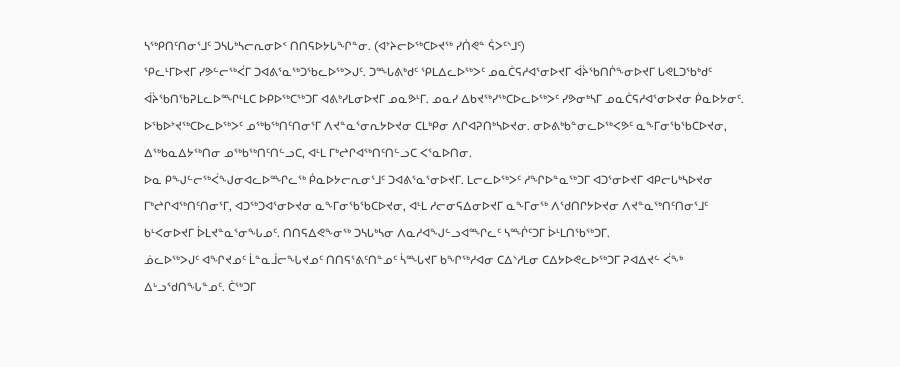ᓴᖅᑭᑎᑦᑎᓂᕐᒧᑦ ᑐᓴᒐᒃᓴᓕᕆᓂᐅᑉ ᑎᑎᕋᐅᔭᒐᖏᓐᓂ. (ᐊᔾᔨᓕᐅᖅᑕᐅᔪᖅ ᓯᑏᕙᓐ ᕌᐳᑦᔅᒧᑦ)
ᕿᓚᒻᒥᐅᔪᒥ ᓯᕗᓪᓕᖅᐹᒥ ᑐᐊᕕᕐᓇᖅᑐᖃᓚᐅᖅᐳᒍᑦ. ᑐᙵᕕᒃᑯᑦ ᕿᒪᐃᓚᐅᖅᐳᑦ ᓄᓇᑖᕋᓱᐊᕐᓂᐅᔪᒥ ᐋᔩᖃᑎᒌᖕᓂᐅᔪᒥ ᒐᕙᒪᑐᖃᒃᑯᑦ ᐋᔩᖃᑎᖃᕈᒪᓚᐅᙱᒻᒪᑕ ᐅᑭᐅᖅᑕᖅᑐᒥ ᐊᕕᒃᓯᒪᓂᐅᔪᒥ ᓄᓇᕗᒻᒥ. ᓄᓇᓯ ᐃᑲᔪᖅᓯᖅᑕᐅᓚᐅᖅᐳᑦ ᓯᕗᓂᒃᓴᒥ ᓄᓇᑖᕋᓱᐊᕐᓂᐅᔪᓂ ᑮᓇᐅᔭᓂᑦ. ᐅᖃᐅᔾᔪᖅᑕᐅᓚᐅᖅᐳᑦ ᓄᖅᑲᖅᑎᑦᑎᓂᕐᒥ ᐱᔪᓐᓇᕐᓂᕆᔭᐅᔪᓂ ᑕᒪᒃᑭᓂ ᐱᒋᐊᕈᑎᒃᓴᐅᔪᓂ. ᓂᐅᕕᒃᑲᓐᓂᓚᐅᖅᐸᕗᑦ ᓇᖕᒥᓂᖃᖃᑕᐅᔪᓂ, ᐃᖅᑲᓇᐃᔭᖅᑎᓂ ᓄᖅᑲᖅᑎᑦᑎᓪᓗᑕ, ᐊᒻᒪ ᒥᒃᖠᒋᐊᖅᑎᑦᑎᓪᓗᑕ ᐸᕐᓇᐅᑎᓂ.
ᐅᓇ ᑭᖑᓪᓕᖅᐹᖑᓂᐊᓚᐅᙱᓚᖅ ᑮᓇᐅᔭᓕᕆᓂᕐᒧᑦ ᑐᐊᕕᕐᓇᕐᓂᐅᔪᒥ. ᒪᓕᓚᐅᖅᐳᑦ ᓱᖏᐅᓐᓇᖅᑐᒥ ᐊᑐᕐᓂᐅᔪᒥ ᐊᑭᓕᒐᒃᓴᐅᔪᓂ ᒥᒃᖠᒋᐊᖅᑎᑦᑎᓂᕐᒥ, ᐊᑐᖅᑐᐊᕐᓂᐅᔪᓂ ᓇᖕᒥᓂᖃᖃᑕᐅᔪᓂ, ᐊᒻᒪ ᓱᓕᓂᕋᐃᓂᐅᔪᒥ ᓇᖕᒥᓂᖅ ᐱᖁᑎᒋᔭᐅᔪᓂ ᐱᔪᓐᓇᖅᑎᑦᑎᓂᕐᒧᑦ ᑲᒻᐸᓂᐅᔪᒥ ᐆᒪᔪᓐᓇᕐᓂᖓᓄᑦ. ᑎᑎᕋᐃᕙᖕᓂᖅ ᑐᓴᒐᒃᓴᓂ ᐱᓇᓱᐊᖑᓪᓗᐊᙱᓚᑦ ᓴᙲᑦᑐᒥ ᐆᒻᒪᑎᖃᖅᑐᒥ.
ᓅᓚᐅᖅᐳᒍᑦ ᐊᖏᔪᓄᑦ ᒫᓐᓇᒨᓕᖓᔪᓄᑦ ᑎᑎᕋᕐᕕᑦᑎᓐᓄᑦ ᓵᙵᔪᒥ ᑲᖏᖅᓱᐊᓂ ᑕᐃᔅᓱᒪᓂ ᑕᐃᔭᐅᕙᓚᐅᖅᑐᒥ ᕈᐊᐃᔪᓪ ᐹᖕᒃ ᐃᒡᓗᖁᑎᖓᓐᓄᑦ. ᑖᖅᑐᒥ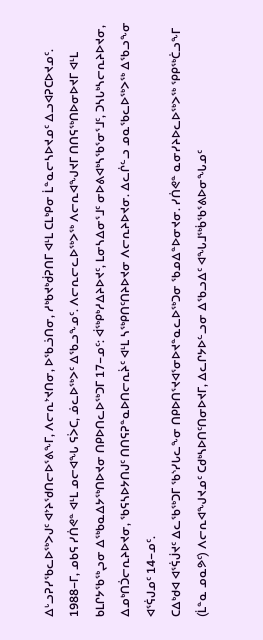ᐃᒡᓗᕈᓯᖃᓚᐅᖅᐳᒍᑦ ᐊᔾᔨᖁᑎᓕᐅᕐᕕᖕᒥ, ᐱᓕᕆᔾᔪᑎᓂ, ᐅᖃᓘᑎᓂ, ᓱᒃᑲᔪᒃᑰᕈᑎᒥ ᐊᒻᒪ ᑕᒪᒃᑭᓂ ᒫᓐᓇᓕᓴᐅᔪᓄᑦ ᐃᓗᐊᕈᑕᐅᔪᓄᑦ.
1988−ᒥ, ᓄᑲᕋ ᓯᑏᕙᓐ ᐊᒻᒪ ᓄᓕᐊᖓ ᕋᐴᑕ, ᓅᓚᐅᖅᐳᑦ ᐃᖃᓗᖕᓄᑦ. ᐱᓕᕆᓕᓚᐅᖅᐳᖅ ᐱᓕᕆᐊᖑᔪᒥ ᑎᑎᕋᖅᑎᐅᓂᐅᔪᒥ ᐊᒻᒪ ᑲᒪᒋᔭᖃᖅᖢᓂ ᐃᖅᑲᓇᐃᔭᖅᑎᐅᔪᓂ ᑎᑭᐅᑎᓚᐅᖅᑐᒥ 17−ᓄᑦ: ᐋᖅᑭᒃᓱᐃᔨᐅᔪᑦ, ᒪᓂᓴᐃᓂᕐᒧᑦ ᓂᐅᕕᐊᒃᓴᖃᕐᓂᕐᒧᑦ, ᑐᓴᒐᒃᓴᓕᕆᔨᐅᔪᓂ, ᐃᓄᒃᑎᑑᓕᕆᔨᐅᔪᓂ, ᖃᕋᓴᐅᔭᑎᒍᑦ ᑎᑎᕋᕈᓐᓇᐅᑎᓕᕆᔩᑦ ᐊᒻᒪ ᓴᖅᑭᑎᑦᑎᔨᐅᔪᓂ ᐱᓕᕆᔨᐅᔪᓂ. ᐃᓚᒌᓪᓗ ᓄᓇᖃᓚᐅᖅᐳᖅ ᐃᖃᓗᖕᓂ ᐊᕐᕌᒍᓄᑦ 14−ᓄᑦ.
ᑕᐃᒃᑯᐊ ᐊᕐᕌᒎᔪᑦ ᐃᓚᖃᖅᑐᒥ ᖃᔅᓯᒐᓚᖕᓂ ᑎᑭᐅᑎᕐᔪᐊᕐᓂᐅᔪᓐᓇᓚᐅᖅᑐᓂ ᖃᓄᐃᓐᐅᓂᔪᓂ. ᓯᑏᕙᓐ ᓇᓂᓯᔨᐅᓚᐅᖅᐳᖅ ᕿᑭᖅᑖᓗᖕᒥ (ᒫᓐᓇ ᓄᓇᕗᑦ) ᐱᓕᕆᐊᖑᔪᓄᑦ ᑕᑯᒃᓴᐅᑎᑦᑎᓂᐅᔪᒥ, ᐃᓚᒋᔭᐅᓪᓗᓂ ᐃᖃᓗᐃᑦ ᐊᖓᒧᖅᑳᖃᕐᕕᐅᓂᖓᓄᑦ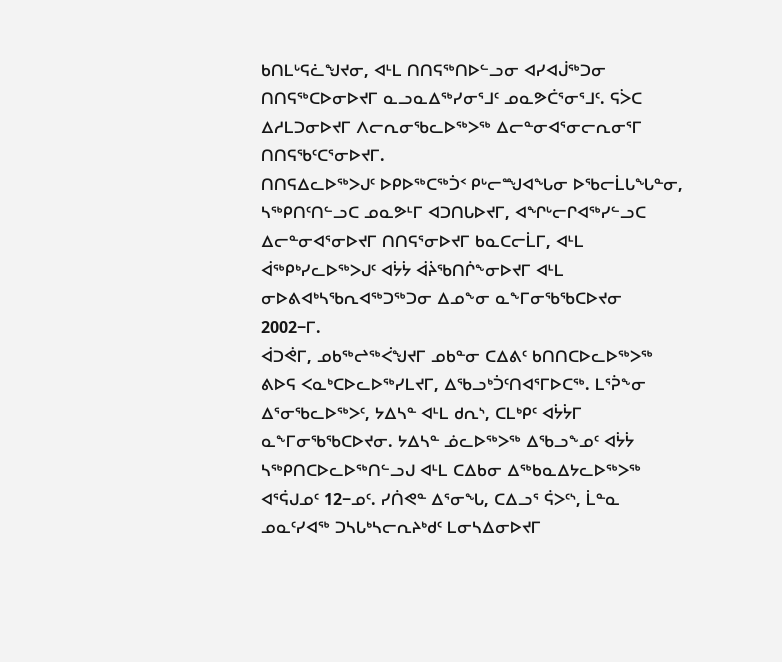ᑲᑎᒪᒡᕋᓛᖑᔪᓂ, ᐊᒻᒪ ᑎᑎᕋᖅᑎᐅᓪᓗᓂ ᐊᓯᐊᒎᖅᑐᓂ ᑎᑎᕋᖅᑕᐅᓂᐅᔪᒥ ᓇᓗᓇᐃᖅᓯᓂᕐᒧᑦ ᓄᓇᕗᑖᕐᓂᕐᒧᑦ. ᕋᐴᑕ ᐃᓱᒪᑐᓂᐅᔪᒥ ᐱᓕᕆᓂᖃᓚᐅᖅᐳᖅ ᐃᓕᓐᓂᐊᕐᓂᓕᕆᓂᕐᒥ ᑎᑎᕋᖃᑦᑕᕐᓂᐅᔪᒥ.
ᑎᑎᕋᐃᓚᐅᖅᐳᒍᑦ ᐅᑭᐅᖅᑕᖅᑑᑉ ᑭᒡᓕᙳᐊᖓᓂ ᐅᖃᓕᒫᒐᖓᓐᓂ, ᓴᖅᑭᑎᑦᑎᓪᓗᑕ ᓄᓇᕗᒻᒥ ᐊᑐᑎᒐᐅᔪᒥ, ᐊᖏᒡᓕᒋᐊᖅᓯᓪᓗᑕ ᐃᓕᓐᓂᐊᕐᓂᐅᔪᒥ ᑎᑎᕋᕐᓂᐅᔪᒥ ᑲᓇᑕᓕᒫᒥ, ᐊᒻᒪ ᐋᖅᑭᒃᓯᓚᐅᖅᐳᒍᑦ ᐊᔮᔮ ᐋᔩᖃᑎᒌᖕᓂᐅᔪᒥ ᐊᒻᒪ ᓂᐅᕕᐊᒃᓴᖃᕆᐊᖅᑐᖅᑐᓂ ᐃᓄᖕᓂ ᓇᖕᒥᓂᖃᖃᑕᐅᔪᓂ 2002−ᒥ.
ᐋᑐᕚᒥ, ᓄᑲᖅᖠᖅᐹᖑᔪᒥ ᓄᑲᓐᓂ ᑕᐃᕕᑦ ᑲᑎᑎᑕᐅᓚᐅᖅᐳᖅ ᕕᐅᕋ ᐸᓇᒃᑕᐅᓚᐅᖅᓯᒪᔪᒥ, ᐃᖃᓗᒃᑑᑦᑎᐊᕐᒥᐅᑕᖅ. ᒪᕐᕉᖕᓂ ᐃᕐᓂᖃᓚᐅᖅᐳᑦ, ᔭᐃᓴᓐ ᐊᒻᒪ ᑯᕆᔅ, ᑕᒪᒃᑭᑦ ᐊᔮᔮᒥ ᓇᖕᒥᓂᖃᖃᑕᐅᔪᓂ. ᔭᐃᓴᓐ ᓅᓚᐅᖅᐳᖅ ᐃᖃᓗᖕᓄᑦ ᐊᔮᔮ ᓴᖅᑭᑎᑕᐅᓚᐅᖅᑎᓪᓗᒍ ᐊᒻᒪ ᑕᐃᑲᓂ ᐃᖅᑲᓇᐃᔭᓚᐅᖅᐳᖅ ᐊᕐᕌᒍᓄᑦ 12−ᓄᑦ. ᓯᑏᕙᓐ ᐃᕐᓂᖓ, ᑕᐃᓗᕐ ᕌᐳᑦᔅ, ᒫᓐᓇ ᓄᓇᑦᓯᐊᖅ ᑐᓴᒐᒃᓴᓕᕆᔨᒃᑯᑦ ᒪᓂᓴᐃᓂᐅᔪᒥ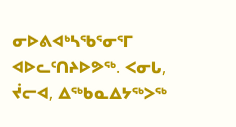ᓂᐅᕕᐊᒃᓴᖃᕐᓂᕐᒥ ᐊᐅᓚᑦᑎᔨᐅᕗᖅ. ᐸᓂᒐ, ᔫᓕᐊ, ᐃᖅᑲᓇᐃᔭᖅᐳᖅ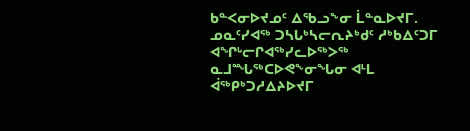ᑲᓐᐸᓂᐅᔪᓄᑦ ᐃᖃᓗᖕᓂ ᒫᓐᓇᐅᔪᒥ.
ᓄᓇᑦᓯᐊᖅ ᑐᓴᒐᒃᓴᓕᕆᔨᒃᑯᑦ ᓱᒃᑲᐃᑦᑐᒥ ᐊᖏᒡᓕᒋᐊᖅᓯᓚᐅᖅᐳᖅ ᓇᒧᙵᖅᑕᐅᕙᖕᓂᖓᓂ ᐊᒻᒪ ᐋᖅᑭᒃᑐᓱᐃᔨᐅᔪᒥ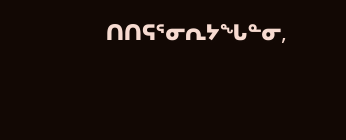ᑎᑎᕋᕐᓂᕆᔭᖓᓐᓂ,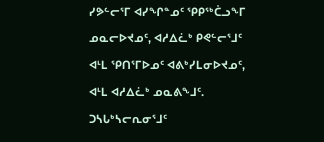ᓯᕗᓪᓕᕐᒥ ᐊᓯᖏᓐᓄᑦ ᕿᑭᖅᑖᓗᖕᒥ ᓄᓇᓕᐅᔪᓄᑦ, ᐊᓱᐃᓛᒃ ᑭᕙᓪᓕᕐᒧᑦ ᐊᒻᒪ ᕿᑎᕐᒥᐅᓄᑦ ᐊᕕᒃᓯᒪᓂᐅᔪᓄᑦ, ᐊᒻᒪ ᐊᓱᐃᓛᒃ ᓄᓇᕕᖕᒧᑦ.
ᑐᓴᒐᒃᓴᓕᕆᓂᕐᒧᑦ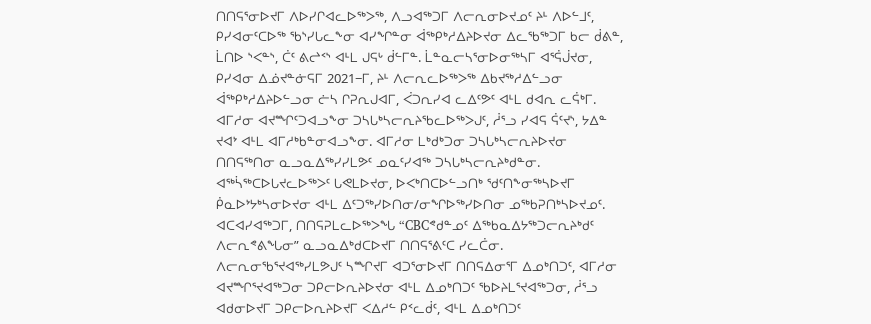ᑎᑎᕋᕐᓂᐅᔪᒥ ᐱᐅᓯᒋᐊᓚᐅᖅᐳᖅ, ᐱᓗᐊᖅᑐᒥ ᐱᓕᕆᓂᐅᔪᓄᑦ ᔨᒻ ᐱᐅᓪᒧᑦ, ᑭᓯᐊᓂᑦᑕᐅᖅ ᖃᔅᓯᒐᓚᖕᓂ ᐊᓯᖏᓐᓂ ᐋᖅᑭᒃᓱᐃᔨᐅᔪᓂ ᐃᓚᖃᖅᑐᒥ ᑲᓕ ᑰᕕᓐ, ᒫᑎᐅ ᔅᐸᓐᔅ, ᑖᑦ ᕕᖠᑉᔅ ᐊᒻᒪ ᒍᕋᒡ ᑰᓪᒥᓐ. ᒫᓐᓇᓕᓴᕐᓂᐅᓂᖅᓴᒥ ᐊᕐᕌᒎᔪᓂ, ᑭᓯᐊᓂ ᐃᓅᔪᓐᓃᕋᒥ 2021−ᒥ, ᔨᒻ ᐱᓕᕆᓚᐅᖅᐳᖅ ᐃᑲᔪᖅᓱᐃᓪᓗᓂ ᐋᖅᑭᒃᓱᐃᔨᐅᓪᓗᓂ ᓖᓴ ᒋᕈᕆᒍᐊᒥ, ᐹᑐᕆᓯᐊ ᓚᐃᑦᕗᑦ ᐊᒻᒪ ᑯᐊᕆ ᓚᕌᒃᒥ.
ᐊᒥᓱᓂ ᐊᔪᙱᑦᑐᐊᓗᖕᓂ ᑐᓴᒐᒃᓴᓕᕆᔨᖃᓚᐅᖅᐳᒍᑦ, ᓲᕐᓗ ᓯᐊᕋ ᕌᑦᔪᔅ, ᔭᐃᓐ ᔪᐊᔾ ᐊᒻᒪ ᐊᒥᓱᒃᑲᓐᓂᐊᓗᖕᓂ. ᐊᒥᓱᓂ ᒪᒃᑯᒃᑐᓂ ᑐᓴᒐᒃᓴᓕᕆᔨᐅᔪᓂ ᑎᑎᕋᖅᑎᓂ ᓇᓗᓇᐃᖅᓯᓯᒪᕗᑦ ᓄᓇᑦᓯᐊᖅ ᑐᓴᒐᒃᓴᓕᕆᔨᒃᑯᓐᓂ. ᐊᖅᓵᖅᑕᐅᒐᔪᓚᐅᖅᐳᑦ ᒐᕙᒪᐅᔪᓂ, ᐅᐸᒃᑎᑕᐅᓪᓗᑎᒃ ᖁᑦᑎᖕᓂᖅᓴᐅᔪᒥ ᑮᓇᐅᔾᔭᒃᓴᓂᐅᔪᓂ ᐊᒻᒪ ᐃᑦᑐᖅᓯᐅᑎᓂ/ᓂᖏᐅᖅᓯᐅᑎᓂ ᓄᖅᑲᕈᑎᒃᓴᐅᔪᓄᑦ. ᐊᑕᐊᓯᐊᖅᑐᒥ, ᑎᑎᕋᕈᒪᓚᐅᖅᐳᖓ “CBCᕝᑯᓐᓄᑦ ᐃᖅᑲᓇᐃᔭᖅᑐᓕᕆᔨᒃᑯᑦ ᐱᓕᕆᕝᕕᖓᓂ” ᓇᓗᓇᐃᒃᑯᑕᐅᔪᒥ ᑎᑎᕋᕐᕕᑦᑕ ᓯᓚᑖᓂ.
ᐱᓕᕆᓂᖃᕐᔪᐊᖅᓯᒪᕗᒍᑦ ᓴᙱᔪᒥ ᐊᑐᕐᓂᐅᔪᒥ ᑎᑎᕋᐃᓂᕐᒥ ᐃᓄᒃᑎᑐᑦ, ᐊᒥᓱᓂ ᐊᔪᙱᕐᔪᐊᖅᑐᓂ ᑐᑭᓕᐅᕆᔨᐅᔪᓂ ᐊᒻᒪ ᐃᓄᒃᑎᑐᑦ ᖃᐅᔨᒪᕐᔪᐊᖅᑐᓂ, ᓲᕐᓗ ᐊᑯᓂᐅᔪᒥ ᑐᑭᓕᐅᕆᔨᐅᔪᒥ ᐸᐃᓱᓪ ᑭᑉᓚᑰᑦ, ᐊᒻᒪ ᐃᓄᒃᑎᑐᑦ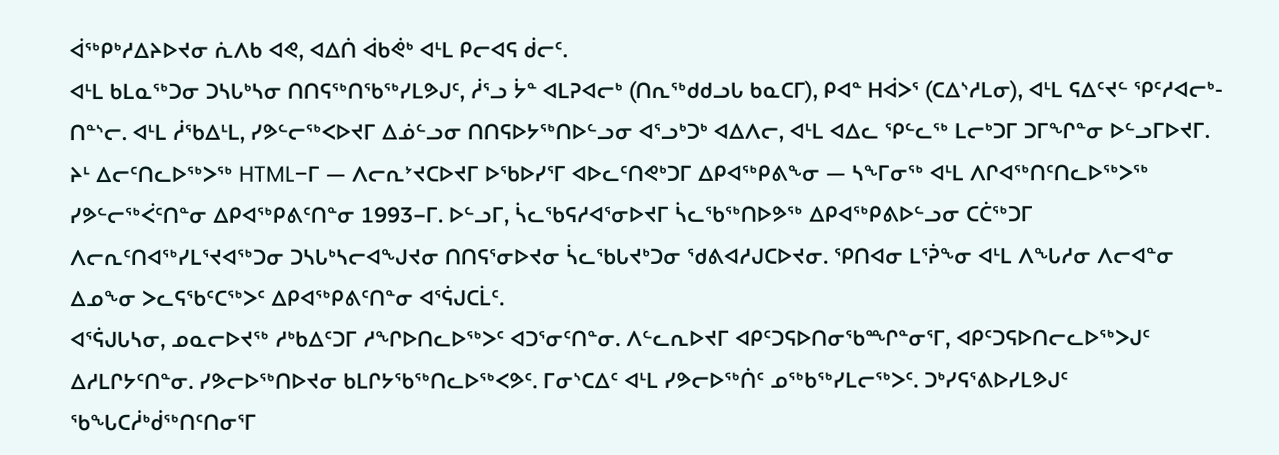ᐋᖅᑭᒃᓱᐃᔨᐅᔪᓂ ᕇᐱᑲ ᐊᕙ, ᐊᐃᑏ ᐋᑲᕚᒃ ᐊᒻᒪ ᑭᓕᐊᕋ ᑰᓕᑦ.
ᐊᒻᒪ ᑲᒪᓇᖅᑐᓂ ᑐᓴᒐᒃᓴᓂ ᑎᑎᕋᖅᑎᖃᖅᓯᒪᕗᒍᑦ, ᓲᕐᓗ ᔮᓐ ᐊᒪᕈᐊᓕᒃ (ᑎᕆᖅᑯᑯᓗᒐ ᑲᓇᑕᒥ), ᑭᐊᓐ ᕼᐋᐳᕐ (ᑕᐃᔅᓱᒪᓂ), ᐊᒻᒪ ᕋᐃᑦᔪᓪ ᕿᑦᓱᐊᓕᒃ-ᑎᓐᔅᓕ. ᐊᒻᒪ ᓲᖃᐃᒻᒪ, ᓯᕗᓪᓕᖅᐸᐅᔪᒥ ᐃᓅᓪᓗᓂ ᑎᑎᕋᐅᔭᖅᑎᐅᓪᓗᓂ ᐊᕐᓗᒃᑐᒃ ᐊᐃᐱᓕ, ᐊᒻᒪ ᐊᐃᓚ ᕿᓪᓚᖅ ᒪᓕᒃᑐᒥ ᑐᒥᖏᓐᓂ ᐅᓪᓗᒥᐅᔪᒥ.
ᔨᒻ ᐃᓕᑦᑎᓚᐅᖅᐳᖅ HTML−ᒥ — ᐱᓕᕆᔾᔪᑕᐅᔪᒥ ᐅᖃᐅᓯᕐᒥ ᐊᐅᓚᑦᑎᕙᒃᑐᒥ ᐃᑭᐊᖅᑭᕕᖕᓂ — ᓴᖕᒥᓂᖅ ᐊᒻᒪ ᐱᒋᐊᖅᑎᑦᑎᓚᐅᖅᐳᖅ ᓯᕗᓪᓕᖅᐹᑦᑎᓐᓂ ᐃᑭᐊᖅᑭᕕᑦᑎᓐᓂ 1993−ᒥ. ᐅᓪᓗᒥ, ᓵᓚᖃᕋᓱᐊᕐᓂᐅᔪᒥ ᓵᓚᖃᖅᑎᐅᕗᖅ ᐃᑭᐊᖅᑭᕕᐅᓪᓗᓂ ᑕᑖᖅᑐᒥ ᐱᓕᕆᑦᑎᐊᖅᓯᒪᕐᔪᐊᖅᑐᓂ ᑐᓴᒐᒃᓴᓕᐊᖑᔪᓂ ᑎᑎᕋᕐᓂᐅᔪᓂ ᓵᓚᖃᒐᔪᒃᑐᓂ ᖁᕕᐊᓱᒍᑕᐅᔪᓂ. ᕿᑎᐊᓂ ᒪᕐᕉᖕᓂ ᐊᒻᒪ ᐱᖓᓱᓂ ᐱᓕᐊᓐᓂ ᐃᓄᖕᓂ ᐳᓚᕋᖃᑦᑕᖅᐳᑦ ᐃᑭᐊᖅᑭᕕᑦᑎᓐᓂ ᐊᕐᕌᒍᑕᒫᑦ.
ᐊᕐᕌᒍᒐᓴᓂ, ᓄᓇᓕᐅᔪᖅ ᓱᒃᑲᐃᑦᑐᒥ ᓱᖏᐅᑎᓚᐅᖅᐳᑦ ᐊᑐᕐᓂᑦᑎᓐᓂ. ᐱᓪᓚᕆᐅᔪᒥ ᐊᑭᑦᑐᕋᐅᑎᓂᖃᙱᓐᓂᕐᒥ, ᐊᑭᑦᑐᕋᐅᑎᓕᓚᐅᖅᐳᒍᑦ ᐃᓱᒪᒋᔭᑦᑎᓐᓂ. ᓯᕗᓕᐅᖅᑎᐅᔪᓂ ᑲᒪᒋᔭᖃᖅᑎᓚᐅᖅᐸᕗᑦ. ᒥᓂᔅᑕᐃᑦ ᐊᒻᒪ ᓯᕗᓕᐅᖅᑏᑦ ᓄᖅᑲᖅᓯᒪᓕᖅᐳᑦ. ᑐᒃᓯᕋᕐᕕᐅᓯᒪᕗᒍᑦ ᖃᖓᑕᓲᒃᑰᖅᑎᑦᑎᓂᕐᒥ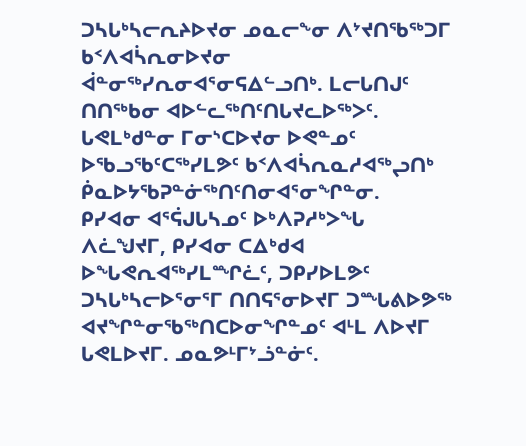ᑐᓴᒐᒃᓴᓕᕆᔨᐅᔪᓂ ᓄᓇᓕᖕᓂ ᐱᔾᔪᑎᖃᖅᑐᒥ ᑲᑉᐱᐊᓵᕆᓂᐅᔪᓂ ᐋᓐᓂᖅᓯᕆᓂᐊᕐᓂᕋᐃᓪᓗᑎᒃ. ᒪᓕᒐᑎᒍᑦ ᑎᑎᖅᑲᓂ ᐊᐅᓪᓚᖅᑎᑦᑎᒐᔪᓚᐅᖅᐳᑦ. ᒐᕙᒪᒃᑯᓐᓂ ᒥᓂᔅᑕᐅᔪᓂ ᐅᕙᓐᓄᑦ ᐅᖃᓗᖃᑦᑕᖅᓯᒪᕗᑦ ᑲᑉᐱᐊᓵᕆᓇᓱᐊᖅᖢᑎᒃ ᑮᓇᐅᔭᖃᕈᓐᓃᖅᑎᑦᑎᓂᐊᕐᓂᖏᓐᓂ.
ᑭᓯᐊᓂ ᐊᕐᕌᒍᒐᓴᓄᑦ ᐅᒃᐱᕈᓱᒃᐳᖓ ᐱᓛᖑᔪᒥ, ᑭᓯᐊᓂ ᑕᐃᒃᑯᐊ ᐅᖓᕙᕆᐊᖅᓯᒪᙱᓛᑦ, ᑐᑭᓯᐅᒪᕗᑦ ᑐᓴᒐᒃᓴᓕᐅᕐᓂᕐᒥ ᑎᑎᕋᕐᓂᐅᔪᒥ ᑐᙵᕕᐅᕗᖅ ᐊᔪᖏᓐᓂᖃᖅᑎᑕᐅᓂᖏᓐᓄᑦ ᐊᒻᒪ ᐱᐅᔪᒥ ᒐᕙᒪᐅᔪᒥ. ᓄᓇᕗᒻᒥᔾᓘᓐᓃᑦ.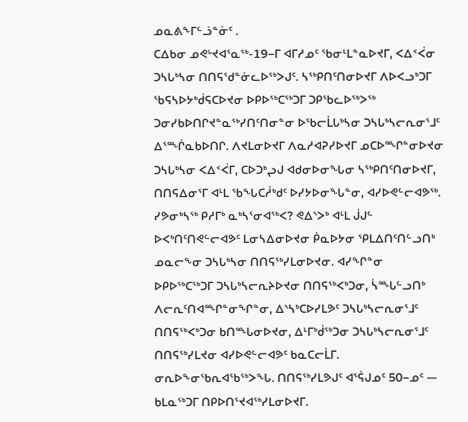ᓄᓇᕕᖕᒥᓪᓘᓐᓃᑦ .
ᑕᐃᑲᓂ ᓄᕙᒡᔪᐊᕐᓇᖅ-19−ᒥ ᐊᒥᓱᓄᑦ ᖃᓂᒻᒪᓐᓇᐅᔪᒥ, ᐸᐃᑉᐹᓂ ᑐᓴᒐᒃᓴᓂ ᑎᑎᕋᖁᓐᓃᓚᐅᖅᐳᒍᑦ. ᓴᖅᑭᑎᑦᑎᓂᐅᔪᒥ ᐱᐅᐸᓗᒃᑐᒥ ᖃᕋᓴᐅᔭᒃᑰᕋᑕᐅᔪᓂ ᐅᑭᐅᖅᑕᖅᑐᒥ ᑐᑭᖃᓚᐅᖅᐳᖅ ᑐᓂᓯᑲᐅᑎᒋᔪᓐᓇᖅᓯᑎᑦᑎᓂᓐᓂ ᐅᖃᓕᒫᒐᒃᓴᓂ ᑐᓴᒐᒃᓴᓕᕆᓂᕐᒧᑦ ᐃᕐᙲᓇᑲᐅᑎᒋ. ᐱᔪᒪᓂᐅᔪᒥ ᐱᓇᓱᐊᕈᓯᐅᔪᒥ ᓄᑕᐅᙱᓐᓂᐅᔪᓂ ᑐᓴᒐᒃᓴᓂ ᐸᐃᑉᐹᒥ, ᑕᐅᑐᒃᖢᒍ ᐊᑯᓂᐅᓂᖓᓂ ᓴᖅᑭᑎᑦᑎᓂᐅᔪᒥ, ᑎᑎᕋᐃᓂᕐᒥ ᐊᒻᒪ ᖃᖓᑕᓲᒃᑯᑦ ᐅᓯᔭᐅᓂᖓᓐᓂ, ᐊᓯᐅᕙᓪᓕᐊᕗᖅ.
ᓯᕗᓂᒃᓴᖅ ᑭᓱᒥᒃ ᓇᒃᓴᕐᓂᐊᖅᐸ? ᕙᐃᔅᐳᒃ ᐊᒻᒪ ᒎᒍᓪ ᐅᐸᒃᑎᑦᑎᕙᓪᓕᐊᕗᑦ ᒪᓂᓴᐃᓂᐅᔪᓂ ᑮᓇᐅᔭᓂ ᕿᒪᐃᑎᑦᑎᓪᓗᑎᒃ ᓄᓇᓕᖕᓂ ᑐᓴᒐᒃᓴᓂ ᑎᑎᕋᖅᓯᒪᓂᐅᔪᓂ. ᐊᓯᖏᓐᓂ ᐅᑭᐅᖅᑕᖅᑐᒥ ᑐᓴᒐᒃᓴᓕᕆᔨᐅᔪᓂ ᑎᑎᕋᖅᐸᒃᑐᓂ, ᓵᙵᓪᓗᑎᒃ ᐱᓕᕆᑦᑎᐊᙱᓐᓂᖏᓐᓂ, ᐃᔅᓴᒃᑕᐅᓯᒪᕗᑦ ᑐᓴᒐᒃᓴᓕᕆᓂᕐᒧᑦ ᑎᑎᕋᖅᐸᒃᑐᓂ ᑲᑎᙵᓂᐅᔪᓂ, ᐃᒻᒥᒃᑰᖅᑐᓂ ᑐᓴᒐᒃᓴᓕᕆᓂᕐᒧᑦ ᑎᑎᕋᖅᓯᒪᔪᓂ ᐊᓯᐅᕙᓪᓕᐊᕗᑦ ᑲᓇᑕᓕᒫᒥ.
ᓂᕆᐅᖕᓂᖃᕆᐊᖃᖅᐳᖓ. ᑎᑎᕋᖅᓯᒪᕗᒍᑦ ᐊᕐᕌᒍᓄᑦ 50−ᓄᑦ — ᑲᒪᓇᖅᑐᒥ ᑎᑭᐅᑎᕐᔪᐊᖅᓯᒪᓂᐅᔪᒥ.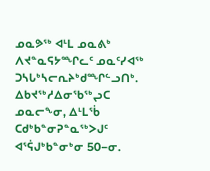ᓄᓇᕗᖅ ᐊᒻᒪ ᓄᓇᕕᒃ ᐱᔪᓐᓇᕋᔭᙱᓚᑦ ᓄᓇᑦᓯᐊᖅ ᑐᓴᒐᒃᓴᓕᕆᔨᒃᑯᙱᓪᓗᑎᒃ. ᐃᑲᔪᖅᓱᐃᓂᖃᖅᖢᑕ ᓄᓇᓕᖕᓂ, ᐃᒻᒪᖄ ᑕᑯᒃᑲᓐᓂᕈᓐᓇᖅᐳᒍᑦ ᐊᕐᕌᒍᒃᑲᓐᓂᒃᓂ 50−ᓂ.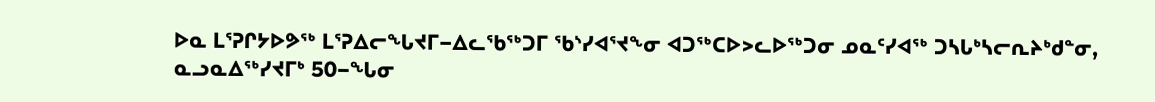ᐅᓇ ᒪᕐᕈᒋᔭᐅᕗᖅ ᒪᕐᕈᐃᓕᖓᔪᒥ−ᐃᓚᖃᖅᑐᒥ ᖃᔅᓯᐊᕐᔪᖕᓂ ᐊᑐᖅᑕᐅ>ᓚᐅᖅᑐᓂ ᓄᓇᑦᓯᐊᖅ ᑐᓴᒐᒃᓴᓕᕆᔨᒃᑯᓐᓂ, ᓇᓗᓇᐃᖅᓯᔪᒥᒃ 50−ᖓᓂ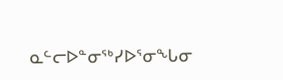ᓇᓪᓕᐅᓐᓂᖅᓯᐅᕐᓂᖓᓂ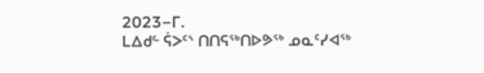2023−ᒥ.
ᒪᐃᑯᓪ ᕌᐳᑦᔅ ᑎᑎᕋᖅᑎᐅᕗᖅ ᓄᓇᑦᓯᐊᖅ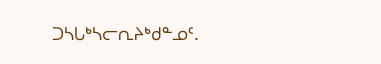ᑐᓴᒐᒃᓴᓕᕆᔨᒃᑯᓐᓄᑦ.